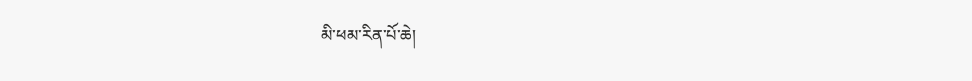མི་ཕམ་རིན་པོ་ཆེ།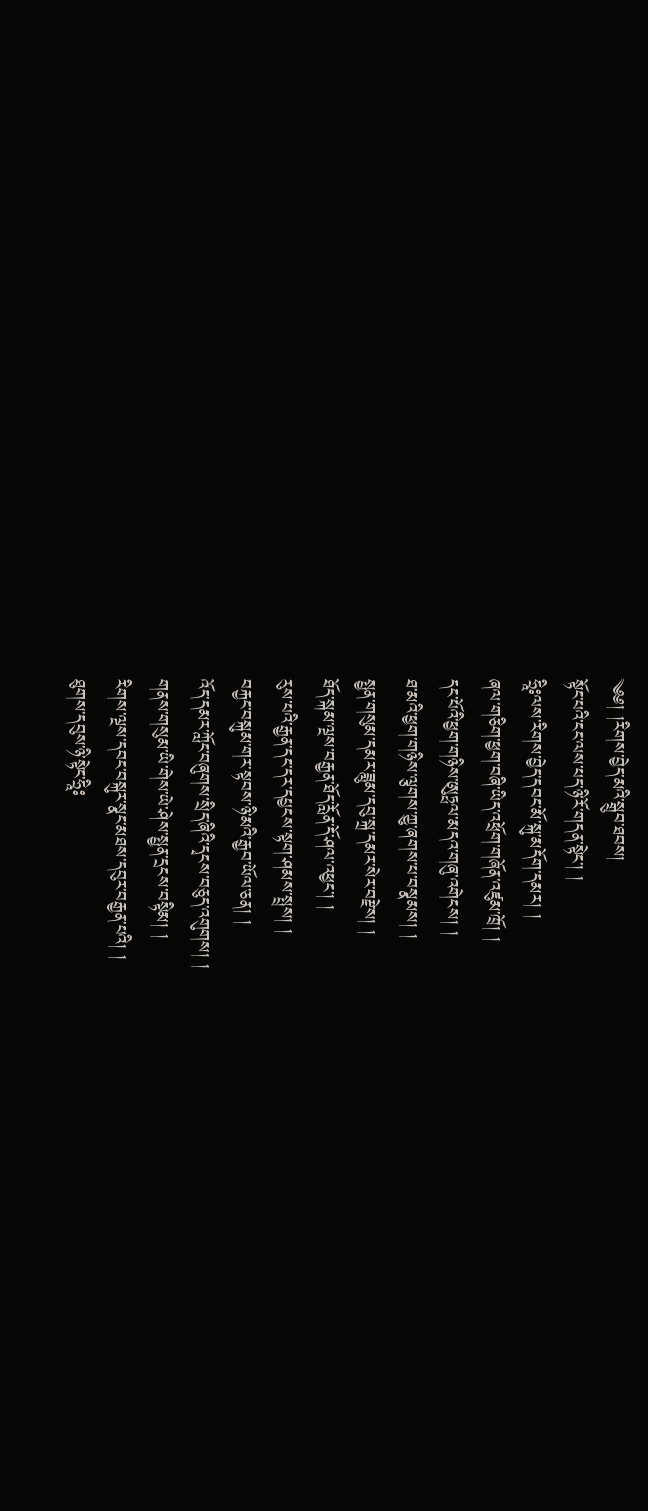༄༅། །རིགས་བྱེད་མའི་སྒྲུབ་ཐབས།
སྟོང་པའི་ངང་ལས་པད་ཉི་རོ་གདན་སྟེང་། །
ཧྲཱིཿལས་རིགས་བྱེད་དབང་མོ་སྐུ་མདོག་དམར། །
ཞལ་གཅིག་ཕྱག་བཞི་ཡིད་འཕྲོག་གཞོན་འཛུམ་ཁྲོ། །
དང་པོའི་ཕྱག་གཉིས་ཨུཏྤལ་མདའ་གཞུ་འགེངས། །
ཐ་མའི་ཕྱག་གཉིས་ལྕགས་ཀྱུ་ཞགས་པ་བསྣམས། །
སྤྱན་གསུམ་དམར་ཟླུམ་དབུ་སྐྲ་དམར་སེར་བརྫེས། །
ཐོད་སྐམ་ལྔས་བརྒྱན་ཐོད་རློན་དོ་ཤལ་འཕྱང་། །
རུས་པའི་རྒྱན་དང་དར་དཔྱངས་སྟག་ཤམས་སྤྲས། །
བརྐྱང་བསྐུམ་གར་སྟབས་ཉི་མའི་རྒྱབ་ཡོལ་ཅན། །
འོད་དམར་ཀློང་བཞུགས་སྲིད་ཞིའི་དྭངས་བཅུད་འགུགས། །
གནས་གསུམ་ཡི་གེས་ཡེ་ཤེས་སྤྱན་དྲངས་བསྟིམ། །
རིགས་ལྔས་དབང་བསྐུར་སྣང་མཐས་དབུར་བརྒྱན་པའི། །
ཐུགས་དབུས་ཉི་སྟེང་ཧྲཱིཿ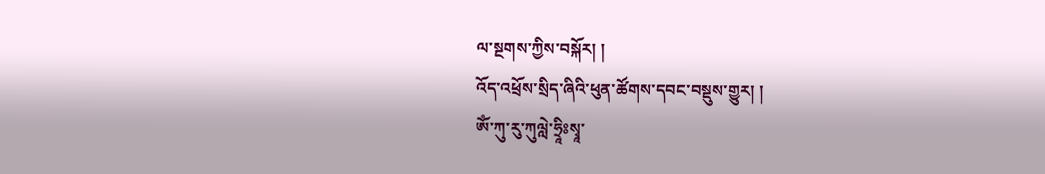ལ་སྔགས་ཀྱིས་བསྐོར། །
འོད་འཕྲོས་སྲིད་ཞིའི་ཕུན་ཚོགས་དབང་བསྡུས་གྱུར། །
ཨོཾ་ཀུ་རུ་ཀུལླེ་ཧྲཱིཿསྭཱ་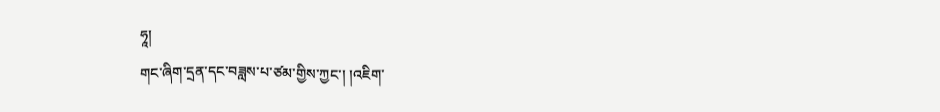ཧཱ།
གང་ཞིག་དྲན་དང་བཟླས་པ་ཙམ་གྱིས་ཀྱང་། །འཇིག་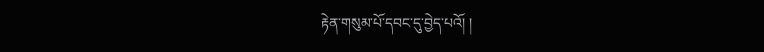རྟེན་གསུམ་པོ་དབང་དུ་བྱེད་པའོ། །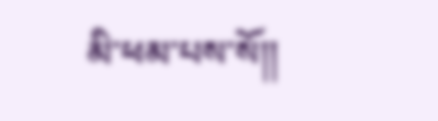མི་ཕམ་པས་སོ།།